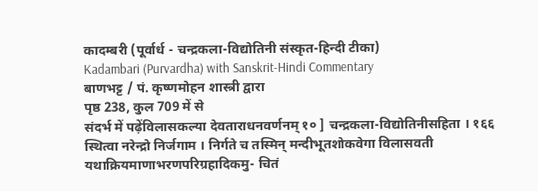कादम्बरी (पूर्वार्ध - चन्द्रकला-विद्योतिनी संस्कृत-हिन्दी टीका)
Kadambari (Purvardha) with Sanskrit-Hindi Commentary
बाणभट्ट / पं. कृष्णमोहन शास्त्री द्वारा
पृष्ठ 238, कुल 709 में से
संदर्भ में पढ़ेंविलासकल्या देवताराधनवर्णनम् १० ] चन्द्रकला-विद्योतिनीसहिता । १६६
स्थित्वा नरेन्द्रो निर्जगाम । निर्गते च तस्मिन् मन्दीभूतशोकवेगा विलासवती यथाक्रियमाणाभरणपरिग्रहादिकमु- चितं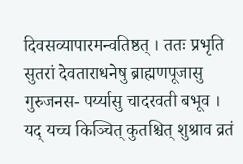दिवसव्यापारमन्वतिष्ठत् । ततः प्रभृति सुतरां देवताराधनेषु ब्राह्मणपूजासु गुरुजनस- पर्य्यासु चादरवती बभूव । यद् यच्च किञ्चित् कुतश्चित् शुश्राव व्रतं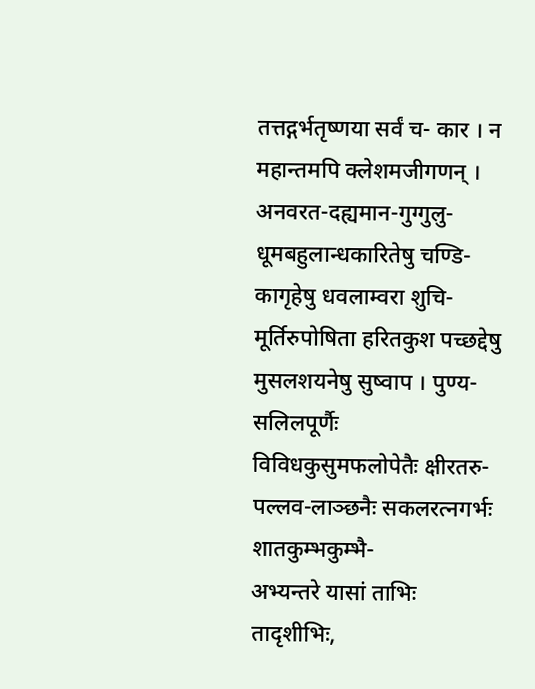तत्तद्गर्भतृष्णया सर्वं च- कार । न महान्तमपि क्लेशमजीगणन् । अनवरत-दह्यमान-गुग्गुलु-धूमबहुलान्धकारितेषु चण्डि- कागृहेषु धवलाम्वरा शुचि-मूर्तिरुपोषिता हरितकुश पच्छद्देषु मुसलशयनेषु सुष्वाप । पुण्य- सलिलपूर्णैः विविधकुसुमफलोपेतैः क्षीरतरु-पल्लव-लाञ्छनैः सकलरत्नगर्भः शातकुम्भकुम्भै-
अभ्यन्तरे यासां ताभिः तादृशीभिः,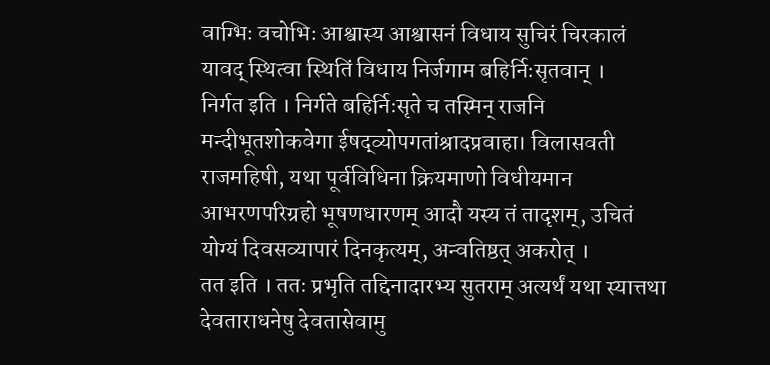वाग्भिः वचोभिः आश्वास्य आश्वासनं विधाय सुचिरं चिरकालं यावद् स्थित्वा स्थितिं विधाय निर्जगाम बहिर्निःसृतवान् ।
निर्गत इति । निर्गते बहिर्निःसृते च तस्मिन् राजनि मन्दीभूतशोकवेगा ईषद्व्योपगतांश्रादप्रवाहा। विलासवती राजमहिषी, यथा पूर्वविधिना क्रियमाणो विधीयमान आभरणपरिग्रहो भूषणधारणम् आदौ यस्य तं तादृशम्, उचितं योग्यं दिवसव्यापारं दिनकृत्यम्, अन्वतिष्ठत् अकरोत् ।
तत इति । ततः प्रभृति तद्दिनादारभ्य सुतराम् अत्यर्थं यथा स्यात्तथा देवताराधनेषु देवतासेवामु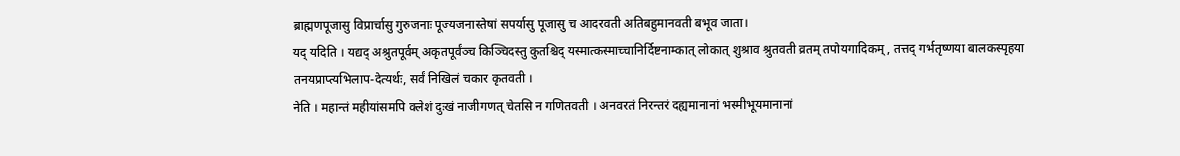ब्राह्मणपूजासु विप्रार्चासु गुरुजनाः पूज्यजनास्तेषां सपर्यासु पूजासु च आदरवती अतिबहुमानवती बभूव जाता।
यद् यदिति । यद्यद् अश्रुतपूर्वम् अकृतपूर्वंञ्च किञ्चिदस्तु कुतश्चिद् यस्मात्कस्माच्चानिर्दिष्टनाम्कात् लोकात् शुश्राव श्रुतवती व्रतम् तपोयगादिकम्, तत्तद् गर्भतृष्णया बालकस्पृहया तनयप्राप्त्यभिलाप-देत्यर्थः, सर्वं निखिलं चकार कृतवती ।
नेति । महान्तं महीयांसमपि क्लेशं दुःखं नाजीगणत् चेतसि न गणितवती । अनवरतं निरन्तरं दह्यमानानां भस्मीभूयमानानां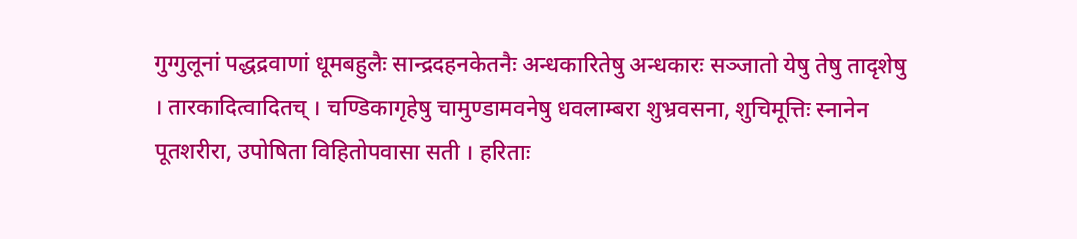गुग्गुलूनां पद्धद्रवाणां धूमबहुलैः सान्द्रदहनकेतनैः अन्धकारितेषु अन्धकारः सञ्जातो येषु तेषु तादृशेषु । तारकादित्वादितच् । चण्डिकागृहेषु चामुण्डामवनेषु धवलाम्बरा शुभ्रवसना, शुचिमूत्तिः स्नानेन पूतशरीरा, उपोषिता विहितोपवासा सती । हरिताः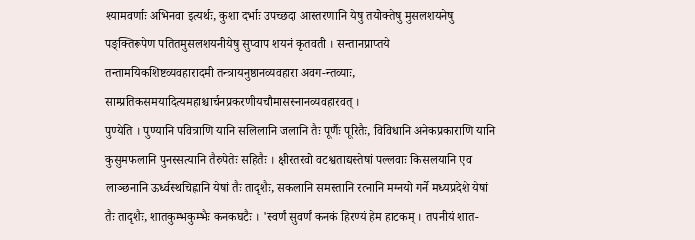श्यामवर्णाः अभिनवा इत्यर्थः, कुशा दर्भाः उपच्छदा आस्तरणानि येषु तयोक्तेषु मुसलशयनेषु पङ्क्तिरूपेण पतितमुसलशयनीयेषु सुप्वाप शयनं कृतवती । सन्तानप्राप्तये तन्तामयिकशिष्टव्यवहारादमी तन्त्रायनुष्ठानव्यवहारा अवग-न्तव्याः, साम्प्रतिकसमयादित्यमहाश्चार्चनप्रकरणीयचौमासस्नानव्यवहारवत् ।
पुण्येति । पुण्यानि पवित्राणि यानि सलिलानि जलानि तैः पूर्णैः पूरितैः, विविधानि अनेकप्रकाराणि यानि कुसुमफलानि पुनस्सत्यानि तैरुपेतेः सहितैः । क्षीरतरवो वटश्वताद्यस्तेषां पल्लवाः किसलयानि एव लाञ्छनानि ऊर्ध्वस्थचिह्नानि येषां तैः तादृशैः, सकलानि समस्तानि रत्नानि मग्नयो गर्ने मध्यप्रदेशे येषां तैः तादृशैः, शातकुम्भकुम्भैः कनकघटैः । 'स्वर्णं सुवर्णं कनकं हिरण्यं हेम हाटकम् । तपनीयं शात-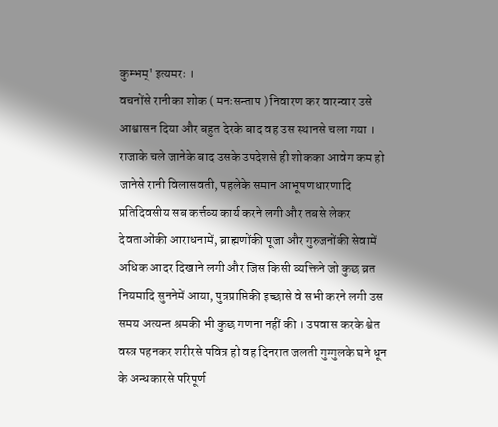कुम्भम्' इत्यमरः ।
वचनोंसे रानीका शोक ( मनःसन्ताप ) निवारण कर वारन्वार उसे आश्वासन दिया और बहुत देरके बाद वह उस स्थानसे चला गया ।
राजाके चले जानेके बाद उसके उपदेशसे ही शोकका आवेग कम हो जानेसे रानी विलासवती, पहलेके समान आभूषणधारणादि प्रतिदिवसीय सब कर्त्तव्य कार्य करने लगी और तबसे लेकर देवताओंकी आराधनामें, ब्राह्मणोंकी पूजा और गुरुजनोंकी सेवामें अधिक आदर दिखाने लगी और जिस किसी व्यक्तिने जो कुछ व्रत नियमादि सुननेमें आया, पुत्रप्राप्तिकी इच्छासे वे सभी करने लगी उस समय अत्यन्त श्रमकी भी कुछ गणना नहीं की । उपवास करके श्वेत वस्त्र पहनकर शरीरसे पवित्र हो वह दिनरात जलती गुग्गुलके घने धून के अन्धकारसे परिपूर्ण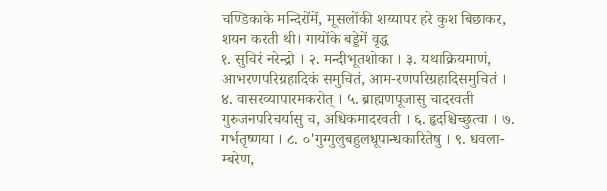चण्डिकाके मन्दिरोंमें, मूसलोंकी शय्यापर हरे कुश बिछाकर, शयन करती थी। गायोंके बड्डेमें वृद्ध
१. सुचिरं नरेन्द्रो । २. मन्दीभूतशोका । ३. यथाक्रियमाणं, आभरणपरिग्रहादिकं समुचितं, आम-रणपरिग्रहादिसमुचितं । ४. वासरव्यापारमकरोत् । ५. ब्राह्मणपूजासु चादरवती गुरुजनपरिचर्यासु च, अधिकमादरवती । ६. हृदश्चिच्छुत्वा । ७. गर्भतृष्णया । ८. ०'गुग्गुलुबहुलधूपान्धकारितेषु । ९. धवला-म्बरेण,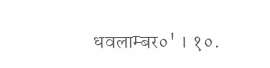धवलाम्बर०' । १०.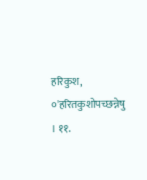हरिकुश, ०'हरितकुशोपच्छन्नेषु । ११.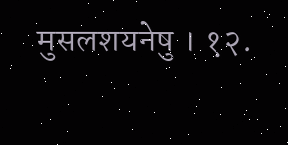मुसलशयनेषु । १२.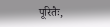पूरितैः,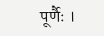पूर्णैः ।